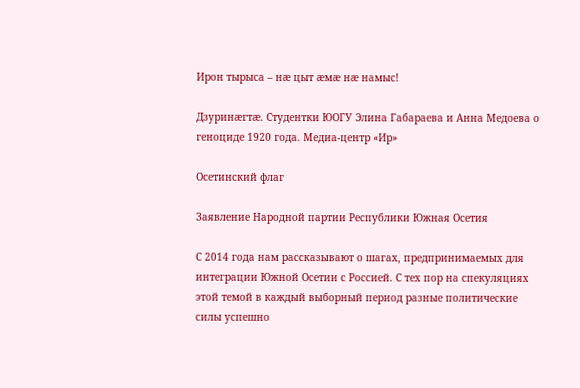Ирон тырыса – нæ цыт æмæ нæ намыс!

Дзуринæгтæ. Студентки ЮОГУ Элина Габараева и Анна Медоева о геноциде 1920 года. Медиа-центр «Ир»

Осетинский флаг

Заявление Народной партии Республики Южная Осетия

С 2014 года нам рассказывают о шагах, предпринимаемых для интеграции Южной Осетии с Россией. С тех пор на спекуляциях этой темой в каждый выборный период разные политические силы успешно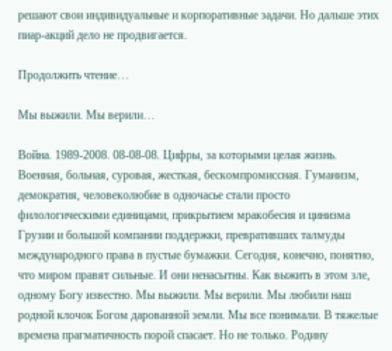решают свои индивидуальные и корпоративные задачи. Но дальше этих пиар-акций дело не продвигается.

Продолжить чтение…

Мы выжили. Мы верили…

Война. 1989-2008. 08-08-08. Цифры, за которыми целая жизнь. Военная, больная, суровая, жесткая, бескомпромиссная. Гуманизм, демократия, человеколюбие в одночасье стали просто филологическими единицами, прикрытием мракобесия и цинизма Грузии и большой компании поддержки, превративших талмуды международного права в пустые бумажки. Сегодня, конечно, понятно, что миром правят сильные. И они ненасытны. Как выжить в этом зле, одному Богу известно. Мы выжили. Мы верили. Мы любили наш родной клочок Богом дарованной земли. Мы все понимали. В тяжелые времена прагматичность порой спасает. Но не только. Родину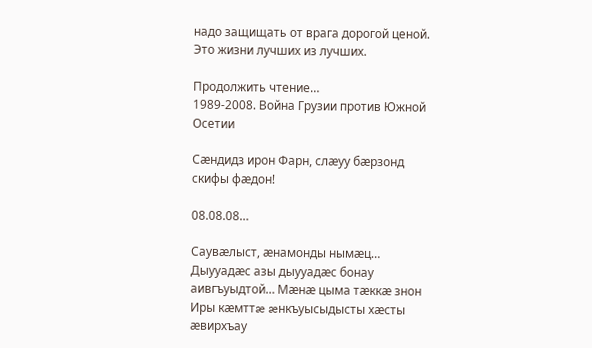надо защищать от врага дорогой ценой. Это жизни лучших из лучших.

Продолжить чтение…
1989-2008. Война Грузии против Южной Осетии

Сæндидз ирон Фарн, слæуу бæрзонд скифы фæдон!

08.08.08…

Саувæлыст, æнамонды нымæц… Дыууадæс азы дыууадæс бонау аивгъуыдтой… Мæнæ цыма тæккæ знон Иры кæмттæ æнкъуысыдысты хæсты æвирхъау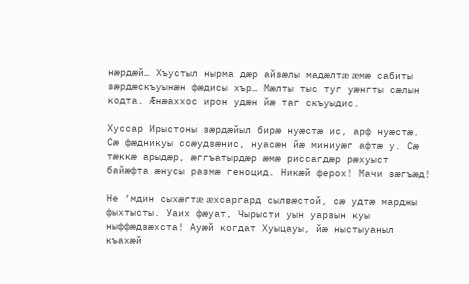нæрдæй… Хъустыл нырма дæр айзæлы мадæлтæ æмæ сабиты зæрдæскъуынæн фæдисы хър… Мæлты тыс туг уæнгты сæлын кодта. Æнæаххос ирон удæн йæ таг скъуыдис.

Хуссар Ирыстоны зæрдæйыл бирæ нуæстæ ис, арф нуæстæ. Сæ фæдникуы ссæудзæнис, нуасæн йæ миниуæг афтæ у. Сæ тæккæ арыдæр, æггъатырдæр æмæ риссагдæр рæхуыст байæфта æнусы размæ геноцид. Никæй ферох! Мачи зæгъæд!

Не ‘мдин сыхæгтæ æхсаргард сылвæстой, сæ удтæ марджы фыхтысты. Уаих фæуат, Чырысти уын уарзын куы ныффæдзæхста! Ауæй когдат Хуыцауы, йæ ныстыуаныл къахæй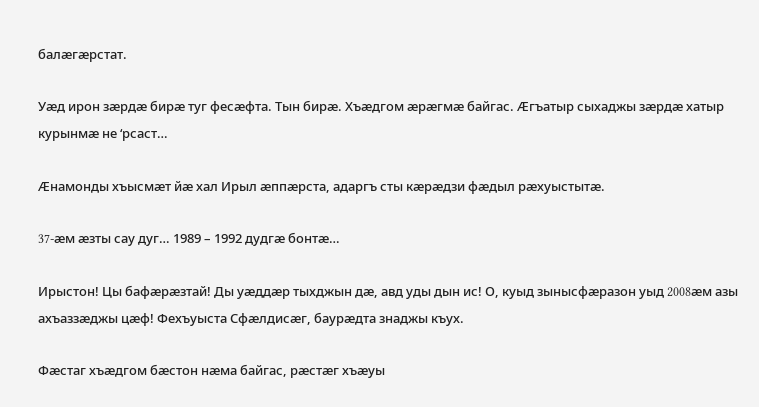балæгæрстат.

Уæд ирон зæрдæ бирæ туг фесæфта. Тын бирæ. Хъæдгом æрæгмæ байгас. Æгъатыр сыхаджы зæрдæ хатыр курынмæ не ‘рсаст…

Æнамонды хъысмæт йæ хал Ирыл æппæрста, адаргъ сты кæрæдзи фæдыл рæхуыстытæ.

37-æм æзты сау дуг… 1989 – 1992 дудгæ бонтæ…

Ирыстон! Цы бафæрæзтай! Ды уæддæр тыхджын дæ, авд уды дын ис! О, куыд зынысфæразон уыд 2008æм азы ахъаззæджы цæф! Фехъуыста Сфæлдисæг, баурæдта знаджы къух.

Фæстаг хъæдгом бæстон нæма байгас, рæстæг хъæуы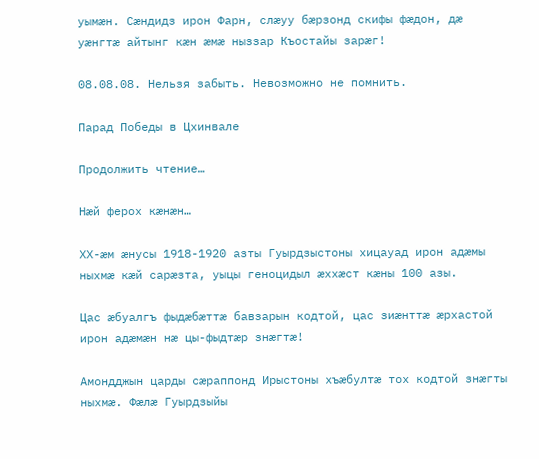уымæн. Сæндидз ирон Фарн, слæуу бæрзонд скифы фæдон, дæ уæнгтæ айтынг кæн æмæ ныззар Къостайы зарæг!

08.08.08. Нельзя забыть. Невозможно не помнить.

Парад Победы в Цхинвале

Продолжить чтение…

Нæй ферох кæнæн…

XX-æм æнусы 1918-1920 азты Гуырдзыстоны хицауад ирон адæмы ныхмæ кæй сарæзта, уыцы геноцидыл æххæст кæны 100 азы.

Цас æбуалгъ фыдæбæттæ бавзарын кодтой, цас зиæнттæ æрхастой ирон адæмæн нæ цы-фыдтæр знæгтæ!

Амондджын царды сæраппонд Ирыстоны хъæбултæ тох кодтой знæгты ныхмæ. Фæлæ Гуырдзыйы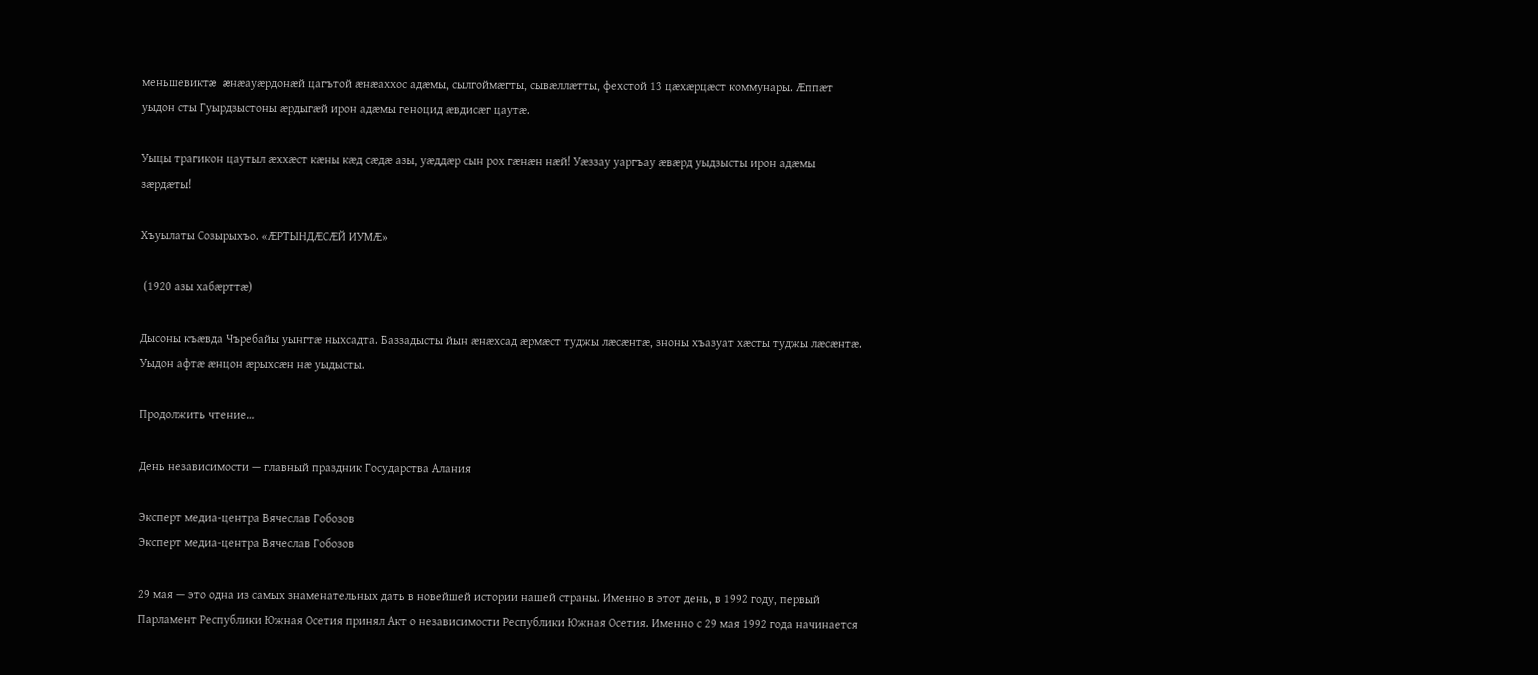меньшевиктæ æнæауæрдонæй цагътой æнæаххос адæмы, сылгоймæгты, сывæллæтты, фехстой 13 цæхæрцæст коммунары. Æппæт уыдон сты Гуырдзыстоны æрдыгæй ирон адæмы геноцид æвдисæг цаутæ.

Уыцы трагикон цаутыл æххæст кæны кæд сæдæ азы, уæддæр сын рох гæнæн нæй! Уæззау уаргъау æвæрд уыдзысты ирон адæмы зæрдæты!

Хъуылаты Созырыхъо. «ӔРТЫНДӔСӔЙ ИУМӔ»

 (1920 азы хабӕрттӕ)

Дысоны къӕвда Чъребайы уынгтӕ ныхсадта. Баззадысты йын ӕнӕхсад ӕрмӕст туджы лӕсӕнтӕ, зноны хъазуат хӕсты туджы лӕсӕнтӕ. Уыдон афтӕ ӕнцон ӕрыхсӕн нӕ уыдысты.

Продолжить чтение…

День независимости — главный праздник Государства Алания

Эксперт медиа-центра Вячеслав Гобозов
Эксперт медиа-центра Вячеслав Гобозов

29 мая — это одна из самых знаменательных дать в новейшей истории нашей страны. Именно в этот день, в 1992 году, первый Парламент Республики Южная Осетия принял Акт о независимости Республики Южная Осетия. Именно с 29 мая 1992 года начинается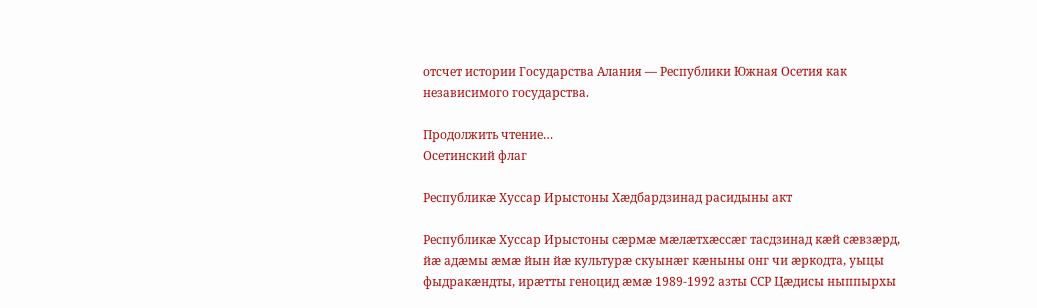отсчет истории Государства Алания — Республики Южная Осетия как независимого государства.

Продолжить чтение…
Осетинский флаг

Республикæ Хуссар Ирыстоны Хæдбардзинад расидыны акт

Республикæ Хуссар Ирыстоны сæрмæ мæлæтхæссæг тасдзинад кæй сæвзæрд, йæ адæмы æмæ йын йæ культурæ скуынæг кæныны онг чи æркодта, уыцы фыдракæндты, ирæтты геноцид æмæ 1989-1992 азты ССР Цæдисы ныппырхы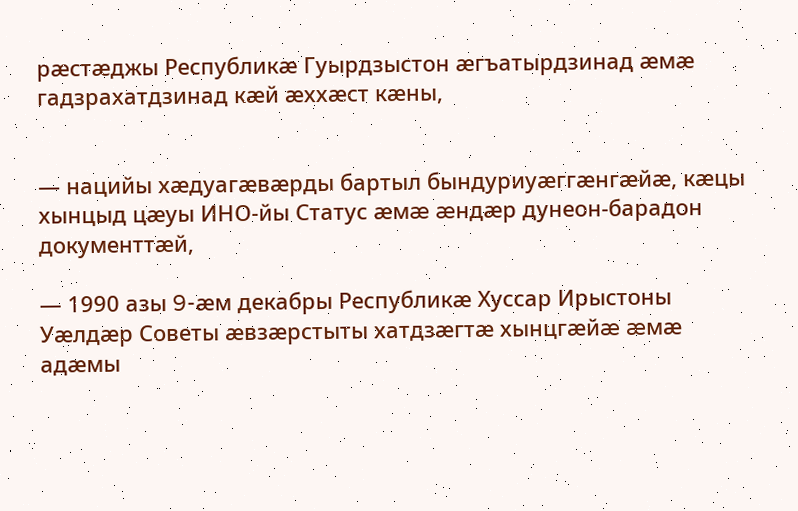рæстæджы Республикæ Гуырдзыстон æгъатырдзинад æмæ гадзрахатдзинад кæй æххæст кæны,


— нацийы хæдуагæвæрды бартыл бындуриуæггæнгæйæ, кæцы хынцыд цæуы ИНО-йы Статус æмæ æндæр дунеон-барадон документтæй,

— 1990 азы 9-æм декабры Республикæ Хуссар Ирыстоны Уæлдæр Советы æвзæрстыты хатдзæгтæ хынцгæйæ æмæ адæмы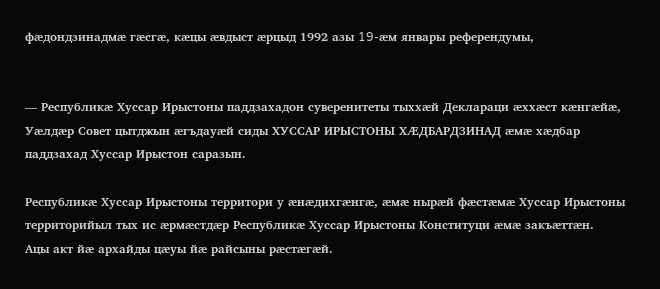фæдондзинадмæ гæсгæ, кæцы æвдыст æрцыд 1992 азы 19-æм январы референдумы,


— Республикæ Хуссар Ирыстоны паддзахадон суверенитеты тыххæй Деклараци æххæст кæнгæйæ, Уæлдæр Совет цытджын æгъдауæй сиды ХУССАР ИРЫСТОНЫ ХÆДБАРДЗИНАД æмæ хæдбар паддзахад Хуссар Ирыстон саразын.

Республикæ Хуссар Ирыстоны территори у æнæдихгæнгæ, æмæ нырæй фæстæмæ Хуссар Ирыстоны территорийыл тых ис æрмæстдæр Республикæ Хуссар Ирыстоны Конституци æмæ закъæттæн.
Ацы акт йæ архайды цæуы йæ райсыны рæстæгæй.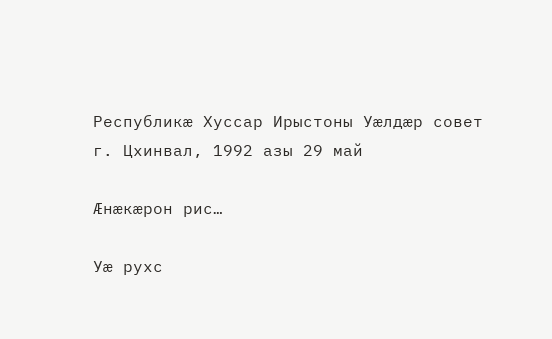Республикæ Хуссар Ирыстоны Уæлдæр совет
г. Цхинвал, 1992 азы 29 май

Æнæкæрон рис…

Уæ рухс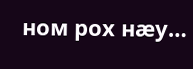ном рох нæу…